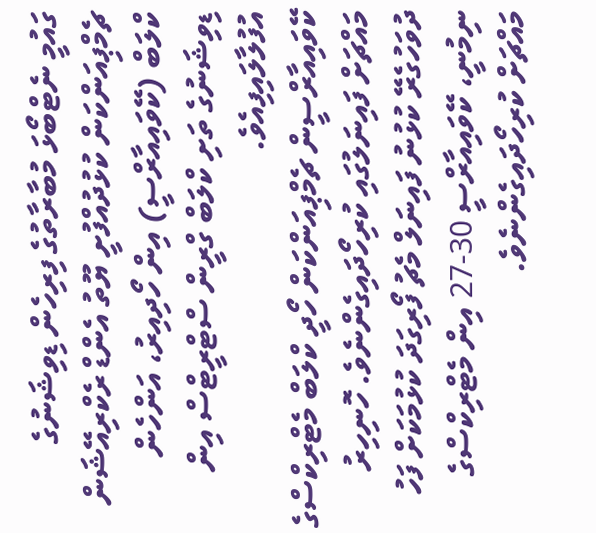ގައުމީ ނެޓްބޯޅަ މުބާރާތުގެ ފިރިހެން ޑިވިޝަނުގެ ޗެމްޕިއަންކަން ކުޅުދުއްފުށީ ޔޫތު އެންޑް ރެކްރިއޭޝަން ކްލަބް (ކޭވައިއާރްސީ) އިން ހޯދިއިރު، އަންހެން ޑިވިޝަނުގެ ތަށި ކްލަބް ގްރީން ސްޓްރީޓްސް އިން އުފުލާލައިފިއެވެ.
ކޭވައިއާރްސީން ޗެމްޕިއަންކަން ހޯދީ ކްލަބް މެޓްރިކްސްގެ މައްޗަށް ފައިނަލުގައި ކުރިހޯދައިގެންނެވެ. ހޮނިހިރު ދުވަހުގެރޭ ކުޅުނު ފައިނަލް މެޗު ފޯރިގަދަ ކުޅުމަކަށް ފަހު ނިމުނީ، ކޭވައިއާރްސީ 30-27 އިން މެޓްރިކްސްގެ މައްޗަށް ކުރިހޯދައިގެންނެވެ.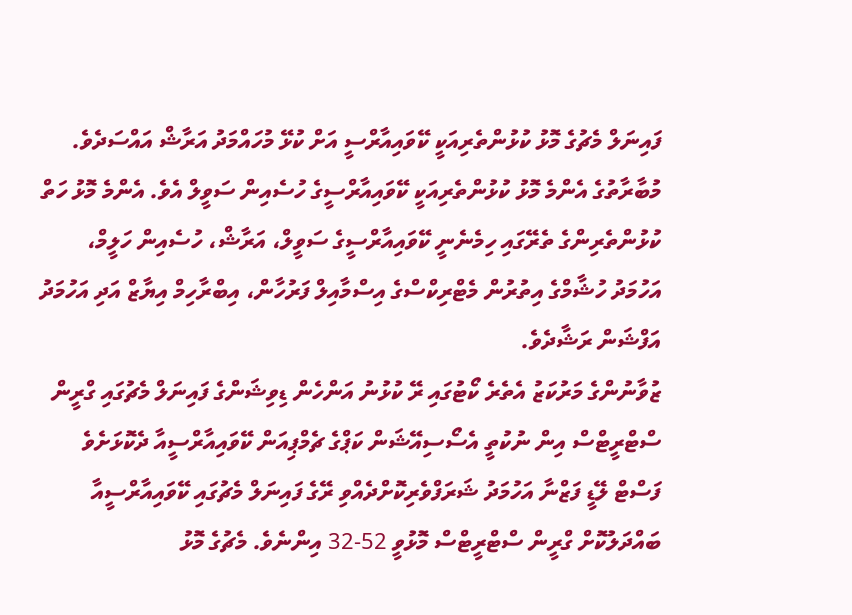ފައިނަލް މެޗުގެ މޮޅު ކުޅުންތެރިއަކީ ކޭވައިއާރްސީ އަށް ކުޅޭ މުހައްމަދު އަރާޝް އައްސަދެވެ.
މުބާރާތުގެ އެންމެ މޮޅު ކުޅުންތެރިއަކީ ކޭވައިއާރްސީގެ ހުސެއިން ސަވީލް އެވެ. އެންމެ މޮޅު ހަތް ކުޅުންތެރިންގެ ތެރޭގައި ހިމެނެނީ ކޭވައިއާރްސީގެ ސަވީލް، އަރާޝް، ހުސެއިން ހަލީމް، އަހުމަދު ހުޝާމްގެ އިތުރުން މެޓްރިކްސްގެ އިސްމާއިލް ފަރުހާން، އިބްރާހިމް އިޔާޒް އަދި އަހުމަދު އަފްޝަން ރަޝާދެވެ.
ޒުވާނުންގެ މަރުކަޒު އެތެރެ ކޯޓުގައި ރޭ ކުޅުނު އަންހެން ޑިވިޝަންގެ ފައިނަލް މެޗުގައި ގްރީން ސްޓްރީޓްސް އިން ނުކުތީ އެސޯސިއޭޝަން ކަޕްގެ ޗެމްޕިއަން ކޭވައިއާރްސީއާ ދެކޮޅަށެވެ ފަސްޓް ލޭޑީ ފަޒްނާ އަހުމަދު ޝަރަފްވެރިކޮށްދެއްވި ރޭގެ ފައިނަލް މެޗުގައި ކޭވައިއާރްސީއާ ބައްދަލުކޮށް ގްރީން ސްޓްރީޓްސް މޮޅުވީ 52-32 އިންނެވެ. މެޗުގެ މޮޅު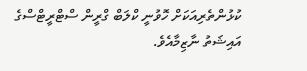ކުޅުންތެރިއަކަށް ހޮވުނީ ކްލަބް ގްރީން ސްޓްރީޓްސްގެ އައިޝަތު ނާޒިމާއެވެ.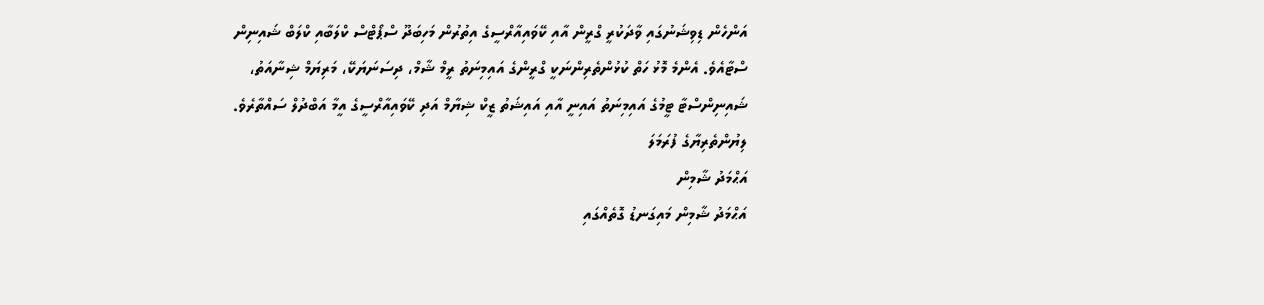އަންހެން ޑިވިޝަނުގައި ވާދަކުރީ ގްރީން އާއި ކޭވައިއާރްސީގެ އިތުރުން މަހިބަދޫ ސްޕޯޓްސް ކްލަބާއި ކްލަބް ޝައިނިން ސްޓާއެވެ. އެންމެ މޮޅު ހަތް ކުޅުންތެރިންނަކީ ގްރީންގެ އައިމިނަތު ރީމް ޝާމް، ދިސަނަޔަކޭ، މަރިޔަމް ޝިނާއަތު، ޝައިނިންސްޓާ ޓީމުގެ އައިމިނަތު އައިނީ އާއި އައިޝަތު ޒީކް ޝިޔާމް އަދި ކޭވައިއާރްސީގެ އީމާ އަބްދުލް ސައްތާރެވެ.
ލިޔުންތެރިޔާގެ ފުރަމަލަ
އަޙްމަދު ޝާމިން
އަޙްމަދު ޝާމިން މައިގަނޑު ގޮތެއްގައި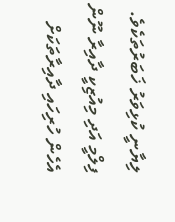ލިޔާނީ ކުޅިވަރު ޚަބަރުތަކެވެ. ފިލްމީ އަދި މިއުޒިކީ ދާއިރާ ނޫން އެހެން ހުރިހައި ދާއިރާތަކަށް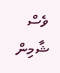ވެސް ޝާމިން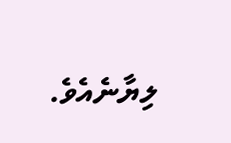ލިޔާނެއެވެ.